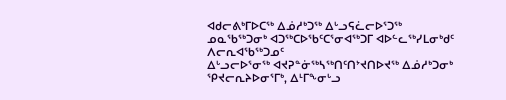ᐊᑯᓕᕕᒃᒥᐅᑕᖅ ᐃᓅᓱᒃᑐᖅ ᐃᒡᓗᕋᓛᓕᐅᕐᑐᖅ ᓄᓇᖃᖅᑐᓂᒃ ᐊᑐᖅᑕᐅᖃᑦᑕᕐᓂᐊᖅᑐᒥ ᐊᐅᓪᓚᖅᓯᒪᓂᒃᑯᑦ ᐱᓕᕆᐊᖃᖅᑐᓄᑦ
ᐃᒡᓗᓕᐅᕐᓂᖅ ᐊᔪᕈᓐᓃᖅᓴᖅᑎᑦᑎᔾᔪᑎᐅᔪᖅ ᐃᓅᓱᒃᑐᓂᒃ ᕿᔪᓕᕆᔨᐅᓂᕐᒥᒃ, ᐃᒻᒥᖕᓂᒡᓗ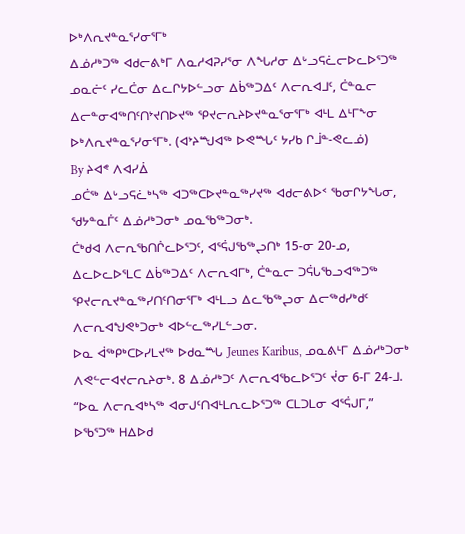ᐅᒃᐱᕆᔪᓐᓇᕐᓯᓂᕐᒥᒃ
ᐃᓅᓱᒃᑐᖅ ᐊᑯᓕᕕᒃᒥ ᐱᓇᓱᐊᕈᓯᕐᓂ ᐱᖓᓱᓂ ᐃᒡᓗᕋᓛᓕᐅᓚᐅᕐᑐᖅ ᓄᓇᓖᑦ ᓯᓚᑖᓂ ᐃᓚᒋᔭᐅᓪᓗᓂ ᐃᑳᖅᑐᐃᑦ ᐱᓕᕆᐊᒧᑦ, ᑖᓐᓇᓕ ᐃᓕᓐᓂᐊᖅᑎᑦᑎᔾᔪᑎᐅᔪᖅ ᕿᔪᓕᕆᔨᐅᔪᓐᓇᕐᓂᕐᒥᒃ ᐊᒻᒪ ᐃᒻᒥᖕᓂ ᐅᒃᐱᕆᔪᓐᓇᕐᓯᓂᕐᒥᒃ. (ᐊᔾᔨᙳᐊᖅ ᐅᕙᙵᑦ ᔭᓯᑲ ᒋᒨᓐ-ᕙᓚᓅ)
By ᔨᐊᕝ ᐱᐊᓯᐄ
ᓄᑖᖅ ᐃᒡᓗᕋᓛᒃᓴᖅ ᐊᑐᖅᑕᐅᔪᓐᓇᖅᓯᔪᖅ ᐊᑯᓕᕕᐅᑉ ᖃᓂᒋᔭᖓᓂ, ᖁᔭᓐᓇᒦᑦ ᐃᓅᓱᒃᑐᓂᒃ ᓄᓇᖃᖅᑐᓂᒃ.
ᑖᒃᑯᐊ ᐱᓕᕆᖃᑎᒌᓚᐅᕐᑐᑦ, ᐊᕐᕌᒍᖃᖅᖢᑎᒃ 15-ᓂ 20-ᓄ, ᐃᓚᐅᓚᐅᕐᒪᑕ ᐃᑳᖅᑐᐃᑦ ᐱᓕᕆᐊᒥᒃ, ᑖᓐᓇᓕ ᑐᕌᒐᖃᓗᐊᖅᑐᖅ ᕿᔪᓕᕆᔪᓐᓇᖅᓯᑎᑦᑎᓂᕐᒥᒃ ᐊᒻᒪᓗ ᐃᓚᖃᖅᖢᓂ ᐃᓕᖅᑯᓯᒃᑯᑦ ᐱᓕᕆᐊᖑᕙᒃᑐᓂᒃ ᐊᐅᓪᓚᖅᓯᒪᓪᓗᓂ.
ᐅᓇ ᐋᖅᑭᒃᑕᐅᓯᒪᔪᖅ ᐅᑯᓇᙵ Jeunes Karibus, ᓄᓇᕕᒻᒥ ᐃᓅᓱᒃᑐᓂᒃ ᐱᕙᓪᓕᐊᔪᓕᕆᔨᓂᒃ. 8 ᐃᓅᓱᒃᑐᑦ ᐱᓕᕆᐊᖃᓚᐅᕐᑐᑦ ᔫᓂ 6-ᒥ 24-ᒧ.
“ᐅᓇ ᐱᓕᕆᐊᒃᓴᖅ ᐊᓂᒍᑦᑎᐊᒻᒪᕆᓚᐅᕐᑐᖅ ᑕᒪᑐᒪᓂ ᐊᕐᕌᒍᒥ,” ᐅᖃᕐᑐᖅ ᕼᐃᐅᑯ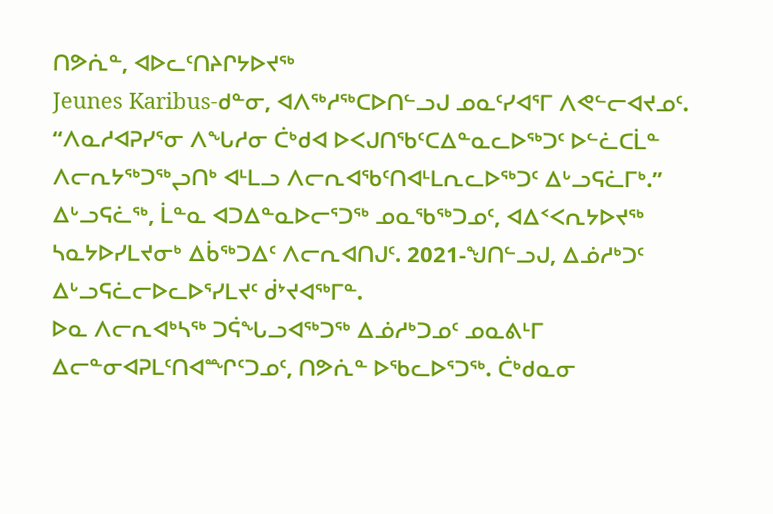ᑎᕗᕇᓐ, ᐊᐅᓚᑦᑎᔨᒋᔭᐅᔪᖅ
Jeunes Karibus-ᑯᓐᓂ, ᐊᐱᖅᓱᖅᑕᐅᑎᓪᓗᒍ ᓄᓇᑦᓯᐊᕐᒥ ᐱᕙᓪᓕᐊᔪᓄᑦ.
“ᐱᓇᓱᐊᕈᓯᕐᓂ ᐱᖓᓱᓂ ᑖᒃᑯᐊ ᐅᐸᒍᑎᖃᑦᑕᐃᓐᓇᓚᐅᖅᑐᑦ ᐅᓪᓛᑕᒫᓐ ᐱᓕᕆᔭᖅᑐᖅᖢᑎᒃ ᐊᒻᒪᓗ ᐱᓕᕆᐊᖃᑦᑎᐊᒻᒪᕆᓚᐅᖅᑐᑦ ᐃᒡᓗᕋᓛᒥᒃ.”
ᐃᒡᓗᕋᓛᖅ, ᒫᓐᓇ ᐊᑐᐃᓐᓇᐅᓕᕐᑐᖅ ᓄᓇᖃᖅᑐᓄᑦ, ᐊᐃᑉᐸᕆᔭᐅᔪᖅ ᓴᓇᔭᐅᓯᒪᔪᓂᒃ ᐃᑳᖅᑐᐃᑦ ᐱᓕᕆᐊᑎᒍᑦ. 2021-ᖑᑎᓪᓗᒍ, ᐃᓅᓱᒃᑐᑦ ᐃᒡᓗᕋᓛᓕᐅᓚᐅᕐᓯᒪᔪᑦ ᑰᔾᔪᐊᖅᒥᓐ.
ᐅᓇ ᐱᓕᕆᐊᒃᓴᖅ ᑐᕌᖓᓗᐊᖅᑐᖅ ᐃᓅᓱᒃᑐᓄᑦ ᓄᓇᕕᒻᒥ ᐃᓕᓐᓂᐊᕈᒪᑦᑎᐊᙱᑦᑐᓄᑦ, ᑎᕗᕇᓐ ᐅᖃᓚᐅᕐᑐᖅ. ᑖᒃᑯᓇᓂ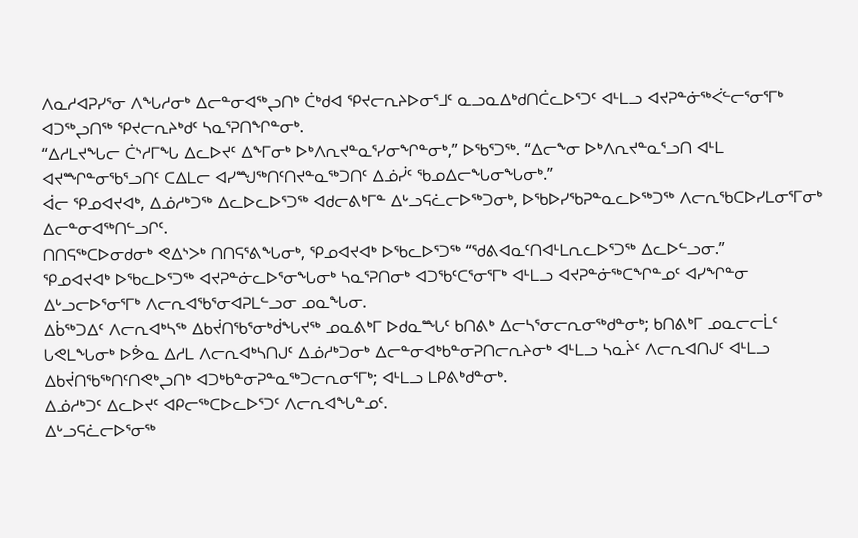ᐱᓇᓱᐊᕈᓯᕐᓂ ᐱᖓᓱᓂᒃ ᐃᓕᓐᓂᐊᖅᖢᑎᒃ ᑖᒃᑯᐊ ᕿᔪᓕᕆᔨᐅᓂᕐᒧᑦ ᓇᓗᓇᐃᒃᑯᑎᑖᓚᐅᕐᑐᑦ ᐊᒻᒪᓗ ᐊᔪᕈᓐᓃᖅᐹᓪᓕᕐᓂᕐᒥᒃ ᐊᑐᖅᖢᑎᕐᒃ ᕿᔪᓕᕆᔨᒃᑯᑦ ᓴᓇᕐᕈᑎᖏᓐᓂᒃ.
“ᐃᓱᒪᔪᖓᓕ ᑖᔅᓱᒥᖓ ᐃᓚᐅᔪᑦ ᐃᖕᒥᓂᒃ ᐅᒃᐱᕆᔪᓐᓇᕐᓯᓂᖏᓐᓂᒃ,” ᐅᖃᕐᑐᖅ. “ᐃᓕᖕᓂ ᐅᒃᐱᕆᔪᓐᓇᕐᓗᑎ ᐊᒻᒪ ᐊᔪᙱᓐᓂᖃᕐᓗᑎᑦ ᑕᐃᒪᓕ ᐊᓯᙳᖅᑎᑦᑎᔪᓐᓇᖅᑐᑎᑦ ᐃᓅᓰᑦ ᖃᓄᐃᓕᖓᓂᖓᓂᒃ.”
ᐋᓕ ᕿᓄᐊᔪᐊᒃ, ᐃᓅᓱᒃᑐᖅ ᐃᓚᐅᓚᐅᕐᑐᖅ ᐊᑯᓕᕕᒃᒥᓐ ᐃᒡᓗᕋᓛᓕᐅᖅᑐᓂᒃ, ᐅᖃᐅᓯᖃᕈᓐᓇᓚᐅᖅᑐᖅ ᐱᓕᕆᖃᑕᐅᓯᒪᓂᕐᒥᓂᒃ ᐃᓕᓐᓂᐊᖅᑎᓪᓗᒋᑦ.
ᑎᑎᕋᖅᑕᐅᓂᑯᓂᒃ ᕙᐃᔅᐳᒃ ᑎᑎᕋᕐᕕᖓᓂᒃ, ᕿᓄᐊᔪᐊᒃ ᐅᖃᓚᐅᕐᑐᖅ “ᖁᕕᐊᓇᑦᑎᐊᒻᒪᕆᓚᐅᕐᑐᖅ ᐃᓚᐅᓪᓗᓂ.”
ᕿᓄᐊᔪᐊᒃ ᐅᖃᓚᐅᕐᑐᖅ ᐊᔪᕈᓐᓃᓚᐅᕐᓂᖓᓂᒃ ᓴᓇᕐᕈᑎᓂᒃ ᐊᑐᖃᑦᑕᕐᓂᕐᒥᒃ ᐊᒻᒪᓗ ᐊᔪᕈᓐᓃᖅᑕᖏᓐᓄᑦ ᐊᓯᖏᓐᓂ ᐃᒡᓗᓕᐅᕐᓂᕐᒥᒃ ᐱᓕᕆᐊᖃᕐᓂᐊᕈᒪᓪᓗᓂ ᓄᓇᖓᓂ.
ᐃᑳᖅᑐᐃᑦ ᐱᓕᕆᐊᒃᓴᖅ ᐃᑲᔫᑎᖃᕐᓂᒃᑰᖓᔪᖅ ᓄᓇᕕᒃᒥ ᐅᑯᓇᙵᑦ ᑲᑎᕕᒃ ᐃᓕᓴᕐᓂᓕᕆᓂᖅᑯᓐᓂᒃ; ᑲᑎᕕᒃᒥ ᓄᓇᓕᓕᒫᑦ ᒐᕙᒪᖓᓂᒃ ᐅᕘᓇ ᐃᓱᒪ ᐱᓕᕆᐊᒃᓴᑎᒍᑦ ᐃᓅᓱᒃᑐᓂᒃ ᐃᓕᓐᓂᐊᒃᑲᓐᓂᕈᑎᓕᕆᔨᓂᒃ ᐊᒻᒪᓗ ᓴᓇᔩᑦ ᐱᓕᕆᐊᑎᒍᑦ ᐊᒻᒪᓗ ᐃᑲᔫᑎᖃᖅᑎᑦᑎᕙᒃᖢᑎᒃ ᐊᑐᒃᑲᓐᓂᕈᓐᓇᖅᑐᓕᕆᓂᕐᒥᒃ; ᐊᒻᒪᓗ ᒪᑭᕕᒃᑯᓐᓂᒃ.
ᐃᓅᓱᒃᑐᑦ ᐃᓚᐅᔪᑦ ᐊᑭᓕᖅᑕᐅᓚᐅᕐᑐᑦ ᐱᓕᕆᐊᖓᓐᓄᑦ.
ᐃᒡᓗᕋᓛᓕᐅᕐᓂᖅ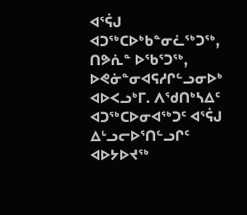ᐊᕐᕌᒍ ᐊᑐᖅᑕᐅᒃᑲᓐᓂᓛᖅᑐᖅ, ᑎᕗᕇᓐ ᐅᖃᕐᑐᖅ, ᐅᕙᓃᓐᓂᐊᕋᓱᒋᓪᓗᓂᐅᒃ ᐊᐅᐸᓗᒃᒥ. ᐱᖁᑎᒃᓴᐃᑦ ᐊᑐᖅᑕᐅᓂᐊᖅᑐᑦ ᐊᕐᕌᒍ ᐃᒡᓗᓕᐅᕐᑎᓪᓗᒋᑦ ᐊᐅᔭᐅᔪᖅ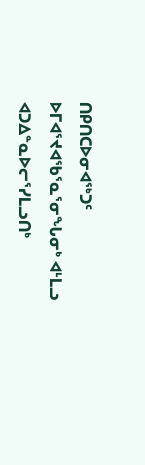ᑎᑭᑎᑕᐅᓂᐊᖅᑐᑦ ᐅᒥᐊᕐᔪᐊᖃᕐᓇᕐᓂᖓᓂᒃ ᐊᒻᒪᓗ ᐊᑐᐃᓐᓇᐅᓕᕐᓯᒪᓗᑎᒃ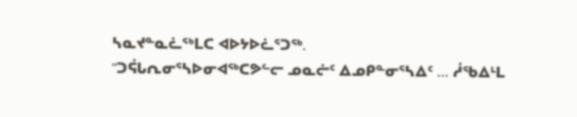ᓴᓇᔪᓐᓇᓛᕐᒃᒪᑕ ᐊᐅᔭᐅᓛᕐᑐᖅ.
“ᑐᕌᒐᕆᓂᕐᓴᐅᓂᐊᖅᑕᕗᓪᓕ ᓄᓇᓖᑦ ᐃᓄᑭᓐᓂᕐᓴᐃᑦ … ᓲᖃᐃᒻᒪ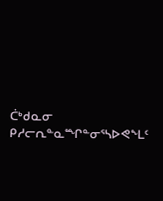ᑖᒃᑯᓇᓂ ᑭᓱᓕᕆᓐᓇᙱᓐᓂᕐᓴᐅᕙᖕᒪᑦ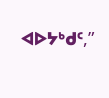ᐊᐅᔭᒃᑯᑦ,”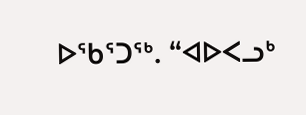ᐅᖃᕐᑐᖅ. “ᐊᐅᐸᓗᒃ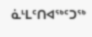ᓈᒻᒪᑦᑎᐊᖅᑦᑐᖅ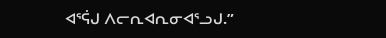ᐊᕐᕌᒍ ᐱᓕᕆᐊᕆᓂᐊᕐᓗᒍ.”